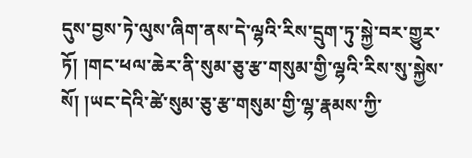དུས་བྱས་ཏེ་ལུས་ཞིག་ནས་དེ་ལྷའི་རིས་དྲུག་ཏུ་སྐྱེ་བར་གྱུར་ཏོ། །གང་ཕལ་ཆེར་ནི་སུམ་ཅུ་རྩ་གསུམ་གྱི་ལྷའི་རིས་སུ་སྐྱེས་སོ། །ཡང་དེའི་ཚེ་སུམ་ཅུ་རྩ་གསུམ་གྱི་ལྷ་རྣམས་ཀྱི་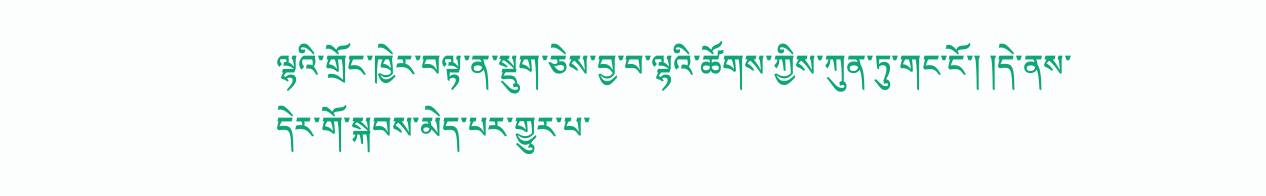ལྷའི་གྲོང་ཁྱེར་བལྟ་ན་སྡུག་ཅེས་བྱ་བ་ལྷའི་ཚོགས་ཀྱིས་ཀུན་ཏུ་གང་ངོ་། །དེ་ནས་དེར་གོ་སྐབས་མེད་པར་གྱུར་པ་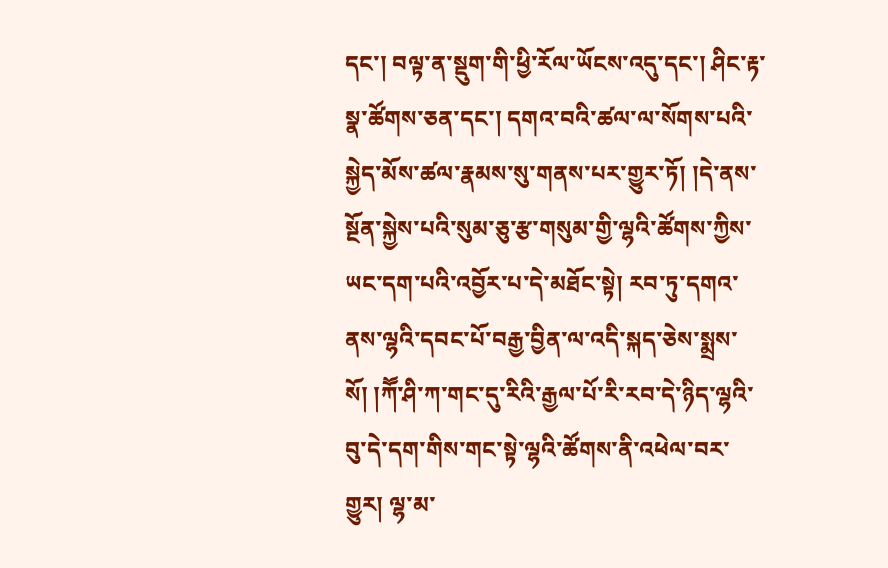དང་། བལྟ་ན་སྡུག་གི་ཕྱི་རོལ་ཡོངས་འདུ་དང་། ཤིང་རྟ་སྣ་ཚོགས་ཅན་དང་། དགའ་བའི་ཚལ་ལ་སོགས་པའི་སྐྱེད་མོས་ཚལ་རྣམས་སུ་གནས་པར་གྱུར་ཏོ། །དེ་ནས་སྔོན་སྐྱེས་པའི་སུམ་ཅུ་རྩ་གསུམ་གྱི་ལྷའི་ཚོགས་ཀྱིས་ཡང་དག་པའི་འབྱོར་པ་དེ་མཐོང་སྟེ། རབ་ཏུ་དགའ་ནས་ལྷའི་དབང་པོ་བརྒྱ་བྱིན་ལ་འདི་སྐད་ཅེས་སྨྲས་སོ། །ཀཽ་ཤི་ཀ་གང་དུ་རིའི་རྒྱལ་པོ་རི་རབ་དེ་ཉིད་ལྷའི་བུ་དེ་དག་གིས་གང་སྟེ་ལྷའི་ཚོགས་ནི་འཕེལ་བར་གྱུར། ལྷ་མ་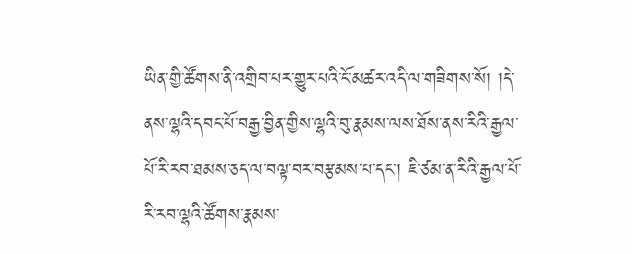ཡིན་གྱི་ཚོགས་ནི་འགྲིབ་པར་གྱུར་པའི་ངོ་མཚར་འདི་ལ་གཟིགས་སོ། །དེ་ནས་ལྷའི་དབང་པོ་བརྒྱ་བྱིན་གྱིས་ལྷའི་བུ་རྣམས་ལས་ཐོས་ནས་རིའི་རྒྱལ་པོ་རི་རབ་ཐམས་ཅད་ལ་བལྟ་བར་བརྩམས་པ་དང་། ཇི་ཙམ་ན་རིའི་རྒྱལ་པོ་རི་རབ་ལྷའི་ཚོགས་རྣམས་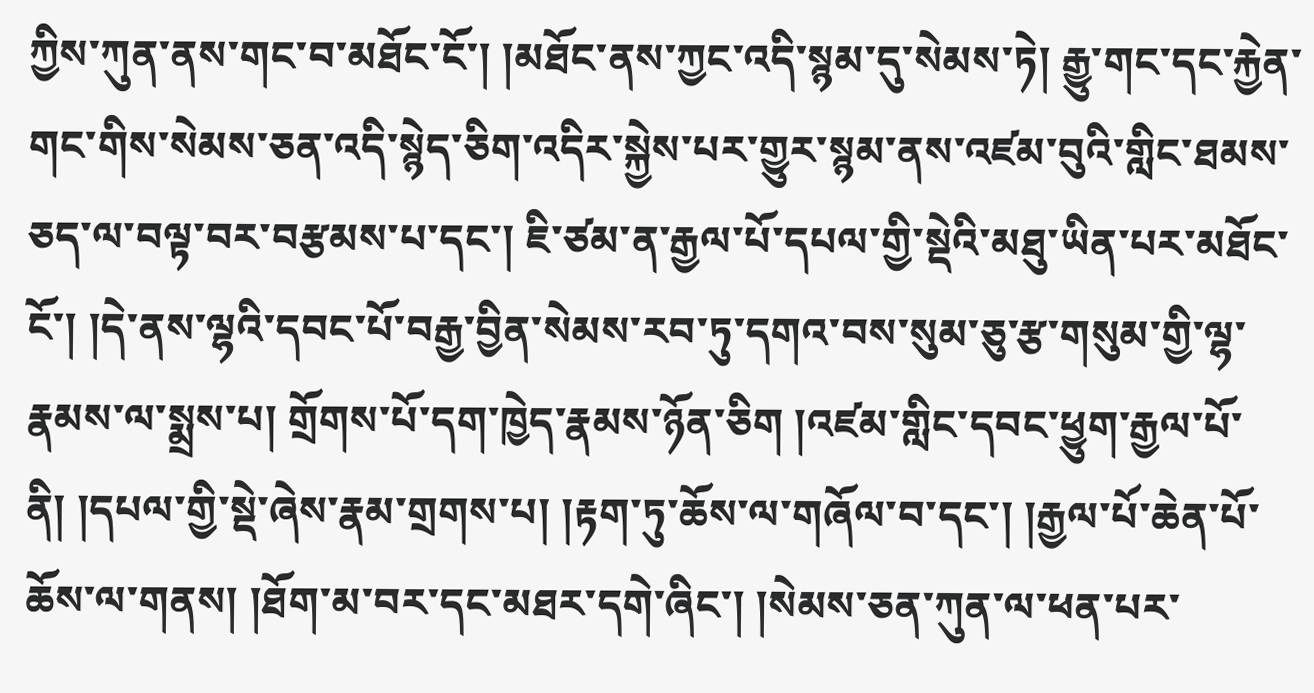ཀྱིས་ཀུན་ནས་གང་བ་མཐོང་ངོ་། །མཐོང་ནས་ཀྱང་འདི་སྙམ་དུ་སེམས་ཏེ། རྒྱུ་གང་དང་རྐྱེན་གང་གིས་སེམས་ཅན་འདི་སྙེད་ཅིག་འདིར་སྐྱེས་པར་གྱུར་སྙམ་ནས་འཛམ་བུའི་གླིང་ཐམས་ཅད་ལ་བལྟ་བར་བརྩམས་པ་དང་། ཇི་ཙམ་ན་རྒྱལ་པོ་དཔལ་གྱི་སྡེའི་མཐུ་ཡིན་པར་མཐོང་ངོ་། །དེ་ནས་ལྷའི་དབང་པོ་བརྒྱ་བྱིན་སེམས་རབ་ཏུ་དགའ་བས་སུམ་ཅུ་རྩ་གསུམ་གྱི་ལྷ་རྣམས་ལ་སྨྲས་པ། གྲོགས་པོ་དག་ཁྱེད་རྣམས་ཉོན་ཅིག །འཛམ་གླིང་དབང་ཕྱུག་རྒྱལ་པོ་ནི། །དཔལ་གྱི་སྡེ་ཞེས་རྣམ་གྲགས་པ། །རྟག་ཏུ་ཆོས་ལ་གཞོལ་བ་དང་། །རྒྱལ་པོ་ཆེན་པོ་ཆོས་ལ་གནས། །ཐོག་མ་བར་དང་མཐར་དགེ་ཞིང་། །སེམས་ཅན་ཀུན་ལ་ཕན་པར་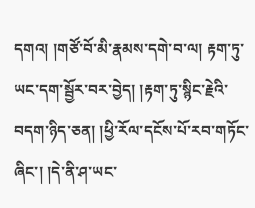དགའ། །གཙོ་བོ་མི་རྣམས་དགེ་བ་ལ། རྟག་ཏུ་ཡང་དག་སྦྱོར་བར་བྱེད། །རྟག་ཏུ་སྙིང་རྗེའི་བདག་ཉིད་ཅན། །ཕྱི་རོལ་དངོས་པོ་རབ་གཏོང་ཞིང་། །དེ་ནི་ཤ་ཡང་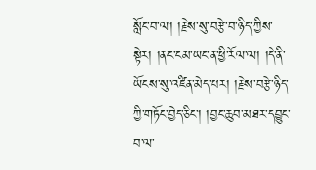སློང་བ་ལ། །རྗེས་སུ་བརྩེ་བ་ཉིད་ཀྱིས་སྟེར། །ནང་ངམ་ཡང་ན་ཕྱི་རོལ་ལ། །དེ་ནི་ཡོངས་སུ་འཛིན་མེད་པར། །རྗེས་བརྩེ་ཉིད་ཀྱི་གཏོང་བྱེད་ཅིང་། །བྱང་ཆུབ་མཐར་དབྱུང་བ་ལ་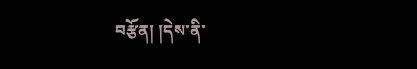བརྩོན། །དེས་ནི་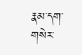རྣམ་དག་གསེར་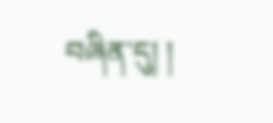བཞིན་དུ། །